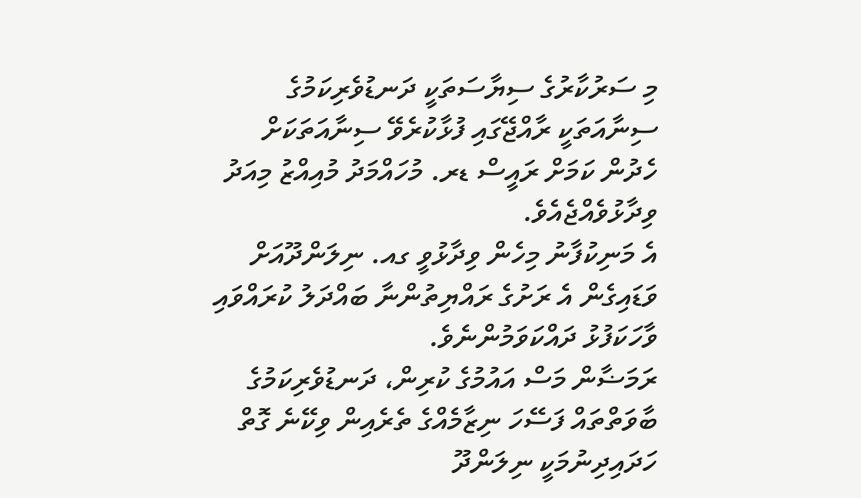މި ސަރުކާރުގެ ސިޔާސަތަކީ ދަނޑުވެރިކަމުގެ ސިނާއަތަކީ ރާއްޖޭގައި ފުޅާކުރެވޭ ސިނާއަތަކަށް ހެދުން ކަމަށް ރައީސް ޑރ. މުހައްމަދު މުއިއްޒު މިއަދު ވިދާޅުވެއްޖެއެވެ.
އެ މަނިކުފާނު މިހެން ވިދާޅުވީ ގއ. ނިލަންދޫއަށް ވަޑައިގެން އެ ރަށުގެ ރައްޔިތުންނާ ބައްދަލު ކުރައްވައި ވާހަކަފުޅު ދައްކަވަމުންނެވެ.
ރަމަޟާން މަސް އައުމުގެ ކުރިން، ދަނޑުވެރިކަމުގެ ބާވަތްތައް ފަސޭހަ ނިޒާމެއްގެ ތެރެއިން ވިކޭނެ ގޮތް ހަދައިދިނުމަކީ ނިލަންދޫ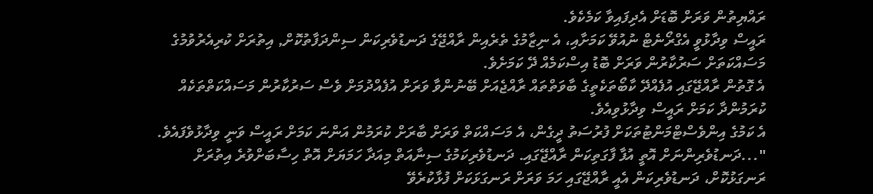ރައްޔިތުން ވަރަށް ބޮޑަށް އެދިފައިވާ ކަމެކެވެ.
ރައީސް ވިދާޅުވީ އެގްރޯނެޓް ނުއުވޭ ކަމަށާއި، އެ ނިޒާމުގެ ތެރެއިން ރާއްޖޭގެ ދަނޑުވެރިކަން ސިންދަފާތުކޮށް, އިތުރަށް ކުރިއެރުވުމުގެ މަސައްކަތަށް ސަރުކާރުން ވަރަށް ބޮޑު އިސްކަމެއް ދޭ ކަމަށެވެ.
އެ ގޮތުން ރާއްޖޭގައި އުފެއްދޭ ކާބޯތަކެތީގެ ބާވަތްތައް ރާއްޖެއަށް ބޭނުންވާ ވަރަށް އުފެއްދުމަށް ވެސް ސަރުކާރުން މަސައްކަތްތަކެއް ކުރަމުންދާ ކަމަށް ރައީސް ވިދާޅުވިއެވެ.
އެ ކަމުގެ އިންވެސްޓްމަންޓުތަކަށް ފުރުސަތު ދީގެން، އެ މަސައްކަތް ވަރަށް ބާރަށް ކުރަމުން އަންނަ ކަމަށް ރައީސް ވަނީ ވިދާޅުވެފައެވެ.
"...ދަނޑުވެރިންނަށް އޮތީ އުފާ ފާގަތިކަން ރާއްޖޭގައި. ދަނޑުވެރިކަމުގެ ސިނާއަތް މިއަދާ ހަމަޔަށް އޮތް ހިސާބަށްވުރެ އިތުރަށް ރަނގަޅުކޮށް، ދަނޑުވެރިކަން އެއީ ރާއްޖޭގައި ހަމަ ވަރަށް ރަނގަޅަކަށް ފުޅާކުރެވޭ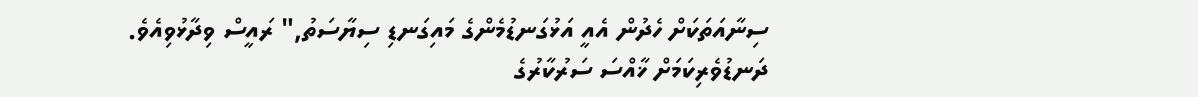ސިނާއަތަކަށް ހެދުން އެއީ އަޅުގަނޑުމެންގެ މައިގަނޑި ސިޔާސަތު," ރައީސް ވިދާޅުވިއެވެ.
ދަނޑުވެރިކަމަށް ޚާއްސަ ސަރުކާރުގެ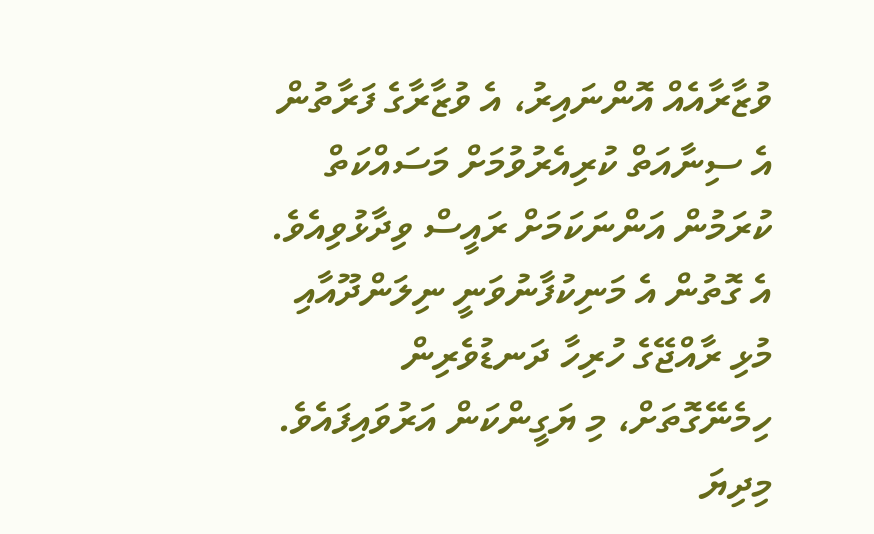ވުޒާރާއެއް އޮންނައިރު، އެ ވުޒާރާގެ ފަރާތުން އެ ސިނާއަތް ކުރިއެރުވުމަށް މަސައްކަތް ކުރަމުން އަންނަކަމަށް ރައީސް ވިދާޅުވިއެވެ. އެ ގޮތުން އެ މަނިކުފާނުވަނީ ނިލަންދޫއާއި މުޅި ރާއްޖޭގެ ހުރިހާ ދަނޑުވެރިން ހިމެނޭގޮތަށް، މި ޔަގީންކަން އަރުވައިފައެވެ.
މިދިޔަ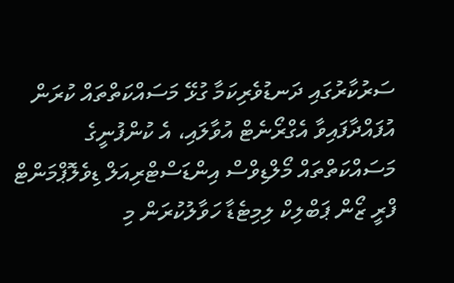ސަރުކާރުގައި ދަނޑުވެރިކަމާ ގުޅޭ މަސައްކަތްތައް ކުރަން އުފައްދާފައިވާ އެގްރޯނެޓް އުވާލައި، އެ ކުންފުނީގެ މަސައްކަތްތައް މޯލްޑިވްސް އިންޑަސްޓްރިއަލް ޑިވެލޮޕްމަންޓް ފްރީ ޒޯން ޕަބްލިކް ލިމިޓެޑާ ހަވާލުކުރަން މި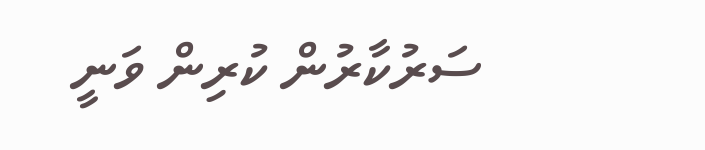ސަރުކާރުން ކުރިން ވަނީ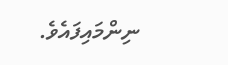ނިންމައިފައެވެ.